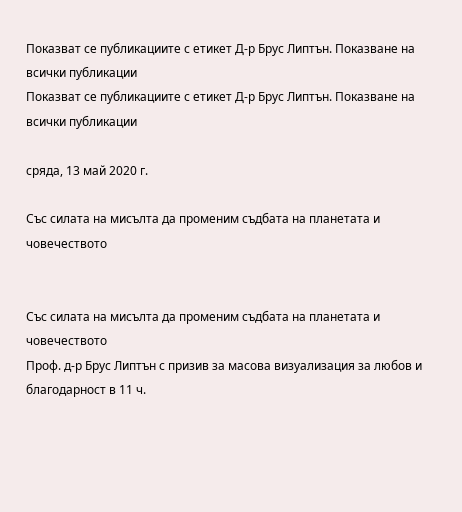Показват се публикациите с етикет Д-р Брус Липтън. Показване на всички публикации
Показват се публикациите с етикет Д-р Брус Липтън. Показване на всички публикации

сряда, 13 май 2020 г.

Със силата на мисълта да променим съдбата на планетата и човечеството


Със силата на мисълта да променим съдбата на планетата и човечеството
Проф. д-р Брус Липтън с призив за масова визуализация за любов и благодарност в 11 ч.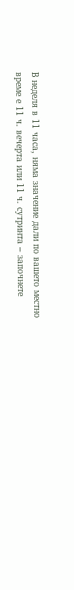В неделя в 11 часа, няма значение дали по вашето местно време е 11 ч. вечерта или 11 ч. сутринта – започнете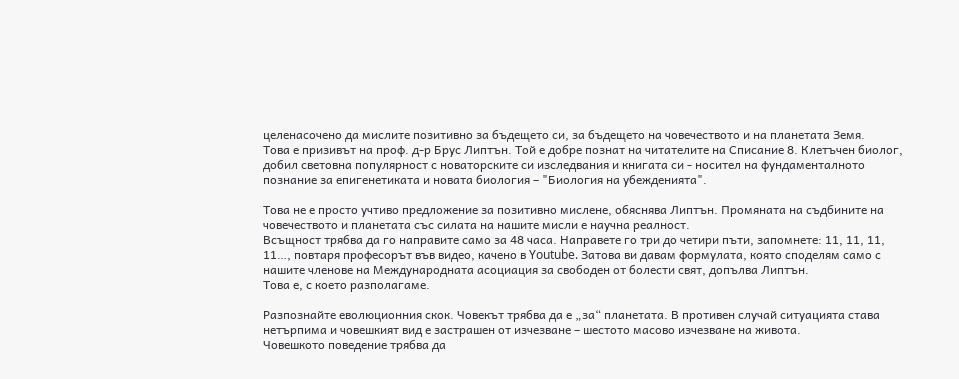целенасочено да мислите позитивно за бъдещето си, за бъдещето на човечеството и на планетата Земя.
Това е призивът на проф. д-р Брус Липтън. Той е добре познат на читателите на Списание 8. Клетъчен биолог, добил световна популярност с новаторските си изследвания и книгата си - носител на фундаменталното познание за епигенетиката и новата биология – "Биология на убежденията".

Това не е просто учтиво предложение за позитивно мислене, обяснява Липтън. Промяната на съдбините на човечеството и планетата със силата на нашите мисли е научна реалност.
Всъщност трябва да го направите само за 48 часа. Направете го три до четири пъти, запомнете: 11, 11, 11, 11…, повтаря професорът във видео, качено в Youtube. Затова ви давам формулата, която споделям само с нашите членове на Международната асоциация за свободен от болести свят, допълва Липтън.
Това е, с което разполагаме.

Разпознайте еволюционния скок. Човекът трябва да е „за“ планетата. В противен случай ситуацията става нетърпима и човешкият вид е застрашен от изчезване – шестото масово изчезване на живота.
Човешкото поведение трябва да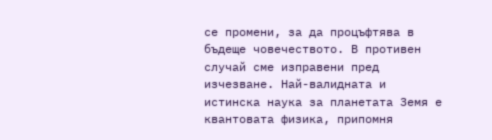се промени, за да процъфтява в бъдеще човечеството. В противен случай сме изправени пред изчезване. Най-валидната и истинска наука за планетата Земя е квантовата физика, припомня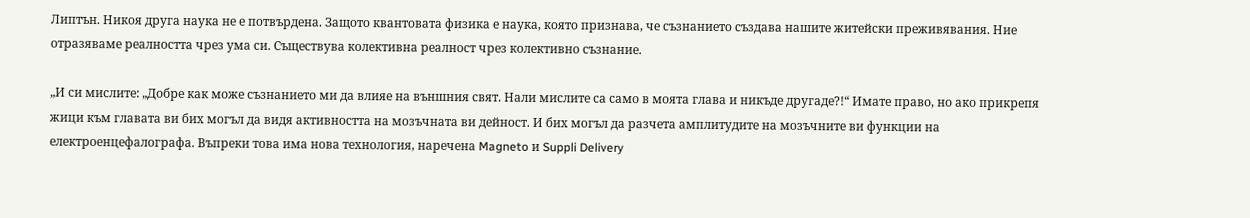Липтън. Никоя друга наука не е потвърдена. Защото квантовата физика е наука, която признава, че съзнанието създава нашите житейски преживявания. Ние отразяваме реалността чрез ума си. Съществува колективна реалност чрез колективно съзнание.

„И си мислите: „Добре как може съзнанието ми да влияе на външния свят. Нали мислите са само в моята глава и никъде другаде?!“ Имате право, но ако прикрепя жици към главата ви бих могъл да видя активността на мозъчната ви дейност. И бих могъл да разчета амплитудите на мозъчните ви функции на електроенцефалографа. Въпреки това има нова технология, наречена Magneto и Suppli Delivery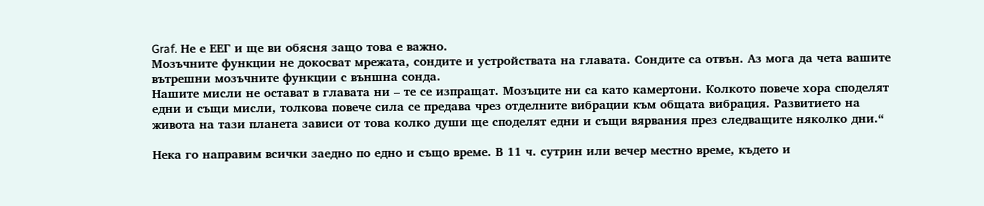Graf. Не е ЕЕГ и ще ви обясня защо това е важно.
Мозъчните функции не докосват мрежата, сондите и устройствата на главата. Сондите са отвън. Аз мога да чета вашите вътрешни мозъчните функции с външна сонда.
Нашите мисли не остават в главата ни – те се изпращат. Мозъците ни са като камертони. Колкото повече хора споделят едни и същи мисли, толкова повече сила се предава чрез отделните вибрации към общата вибрация. Развитието на живота на тази планета зависи от това колко души ще споделят едни и същи вярвания през следващите няколко дни.“

Нека го направим всички заедно по едно и също време. В 11 ч. сутрин или вечер местно време, където и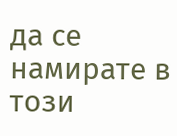да се намирате в този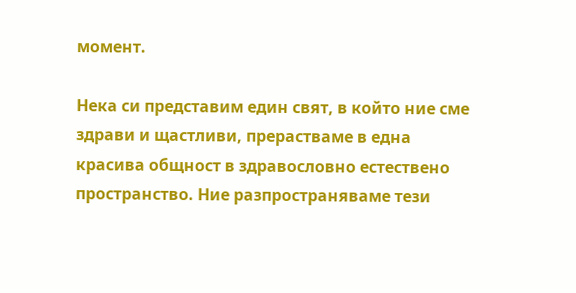момент.

Нека си представим един свят, в който ние сме здрави и щастливи, прерастваме в една красива общност в здравословно естествено пространство. Ние разпространяваме тези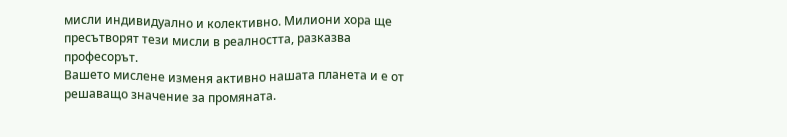мисли индивидуално и колективно. Милиони хора ще пресътворят тези мисли в реалността, разказва професорът.
Вашето мислене изменя активно нашата планета и е от решаващо значение за промяната.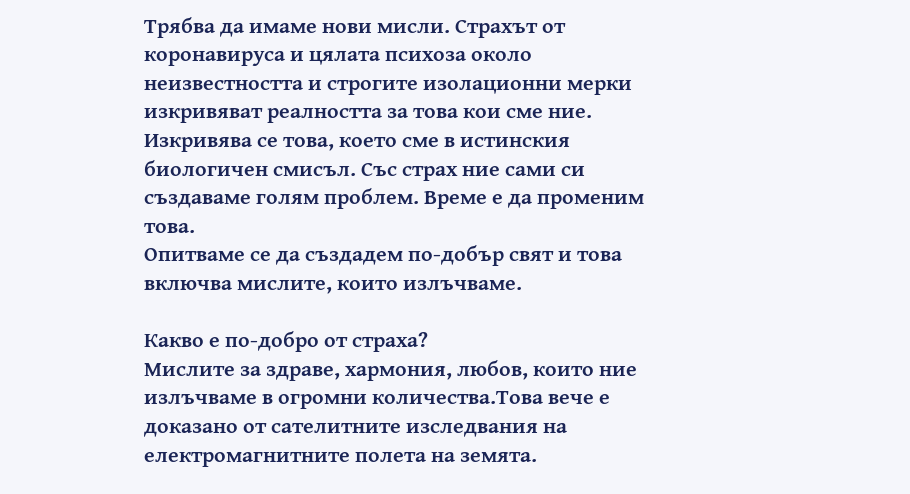Трябва да имаме нови мисли. Страхът от коронавируса и цялата психоза около неизвестността и строгите изолационни мерки изкривяват реалността за това кои сме ние. Изкривява се това, което сме в истинския биологичен смисъл. Със страх ние сами си създаваме голям проблем. Време е да променим това.
Опитваме се да създадем по-добър свят и това включва мислите, които излъчваме.

Какво е по-добро от страха?
Мислите за здраве, хармония, любов, които ние излъчваме в огромни количества.Това вече е доказано от сателитните изследвания на електромагнитните полета на земята.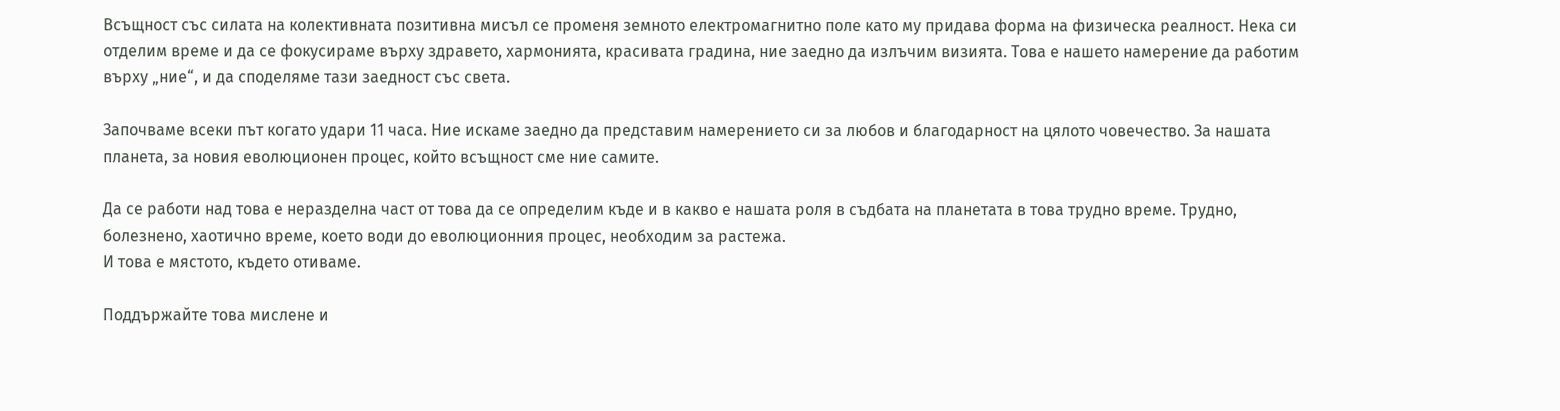Всъщност със силата на колективната позитивна мисъл се променя земното електромагнитно поле като му придава форма на физическа реалност. Нека си отделим време и да се фокусираме върху здравето, хармонията, красивата градина, ние заедно да излъчим визията. Това е нашето намерение да работим върху „ние“, и да споделяме тази заедност със света.

Започваме всеки път когато удари 11 часа. Ние искаме заедно да представим намерението си за любов и благодарност на цялото човечество. За нашата планета, за новия еволюционен процес, който всъщност сме ние самите.

Да се работи над това е неразделна част от това да се определим къде и в какво е нашата роля в съдбата на планетата в това трудно време. Трудно, болезнено, хаотично време, което води до еволюционния процес, необходим за растежа.
И това е мястото, където отиваме.

Поддържайте това мислене и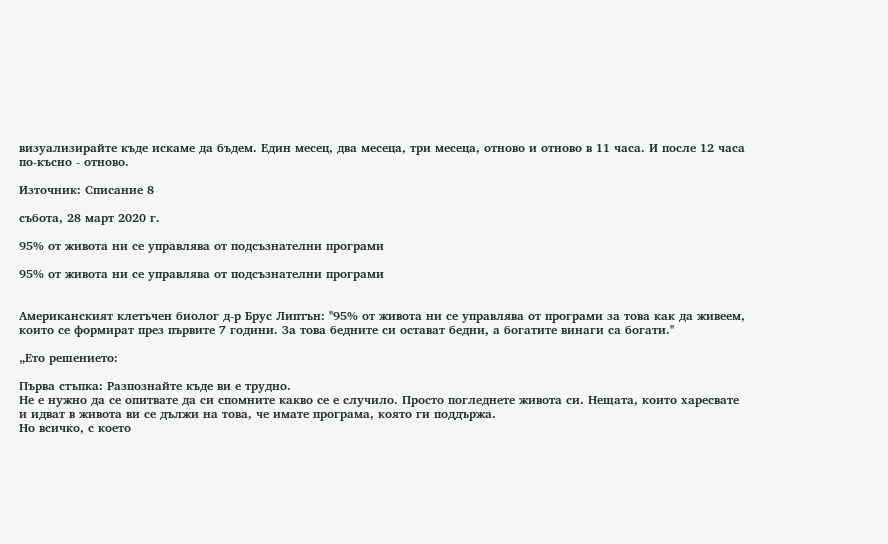визуализирайте къде искаме да бъдем. Един месец, два месеца, три месеца, отново и отново в 11 часа. И после 12 часа по-късно - отново.

Източник: Списание 8

събота, 28 март 2020 г.

95% от живота ни се управлява от подсъзнателни програми

95% от живота ни се управлява от подсъзнателни програми


Американският клетъчен биолог д-р Брус Липтън: ''95% от живота ни се управлява от програми за това как да живеем, които се формират през първите 7 години. За това бедните си остават бедни, а богатите винаги са богати.''

„Ето решението:

Първа стъпка: Разпознайте къде ви е трудно.
Не е нужно да се опитвате да си спомните какво се е случило. Просто погледнете живота си. Нещата, които харесвате и идват в живота ви се дължи на това, че имате програма, която ги поддържа.
Но всичко, с което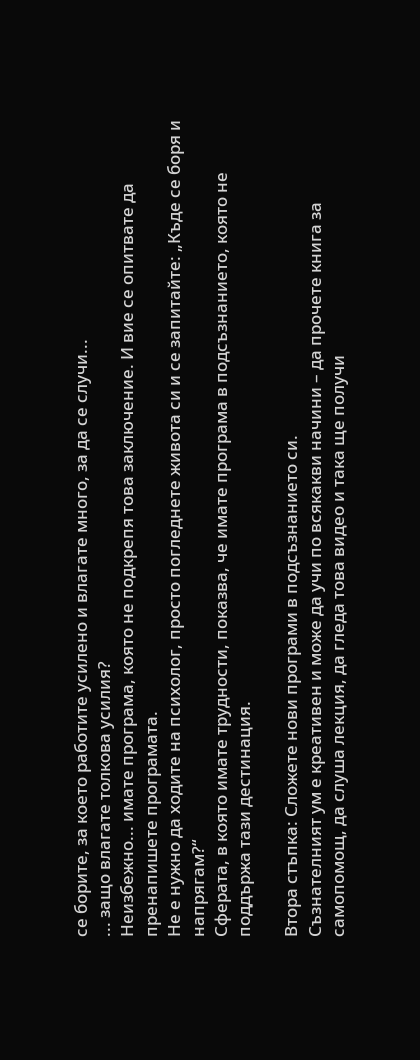се борите, за което работите усилено и влагате много, за да се случи...
... защо влагате толкова усилия?
Неизбежно... имате програма, която не подкрепя това заключение. И вие се опитвате да пренапишете програмата.
Не е нужно да ходите на психолог, просто погледнете живота си и се запитайте: „Къде се боря и напрягам?“
Сферата, в която имате трудности, показва, че имате програма в подсъзнанието, която не поддържа тази дестинация.

Втора стъпка: Сложете нови програми в подсъзнанието си.
Съзнателният ум е креативен и може да учи по всякакви начини – да прочете книга за самопомощ, да слуша лекция, да гледа това видео и така ще получи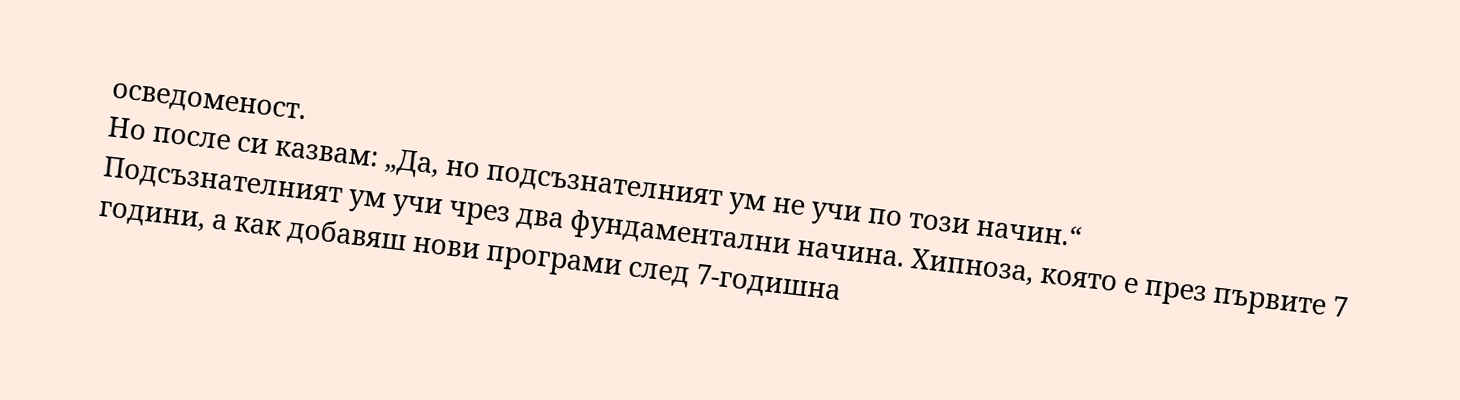осведоменост.
Но после си казвам: „Да, но подсъзнателният ум не учи по този начин.“
Подсъзнателният ум учи чрез два фундаментални начина. Хипноза, която е през първите 7 години, а как добавяш нови програми след 7-годишна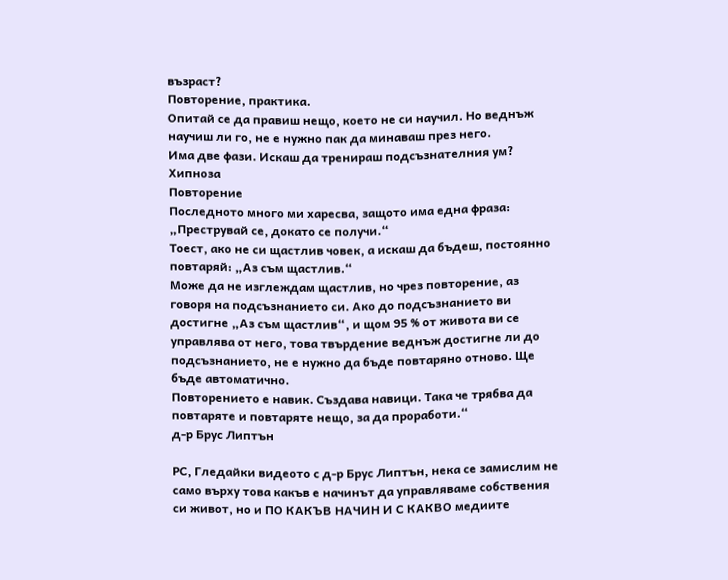възраст?
Повторение, практика.
Опитай се да правиш нещо, което не си научил. Но веднъж научиш ли го, не е нужно пак да минаваш през него.
Има две фази. Искаш да тренираш подсъзнателния ум?
Хипноза
Повторение
Последното много ми харесва, защото има една фраза: „Преструвай се, докато се получи.“
Тоест, ако не си щастлив човек, а искаш да бъдеш, постоянно повтаряй: „Аз съм щастлив.“
Може да не изглеждам щастлив, но чрез повторение, аз говоря на подсъзнанието си. Ако до подсъзнанието ви достигне „Аз съм щастлив“, и щом 95 % от живота ви се управлява от него, това твърдение веднъж достигне ли до подсъзнанието, не е нужно да бъде повтаряно отново. Ще бъде автоматично.
Повторението е навик. Създава навици. Така че трябва да повтаряте и повтаряте нещо, за да проработи.“
д-р Брус Липтън

РС, Гледайки видеото с д-р Брус Липтън, нека се замислим не само върху това какъв е начинът да управляваме собствения си живот, но и ПО КАКЪВ НАЧИН И С КАКВО медиите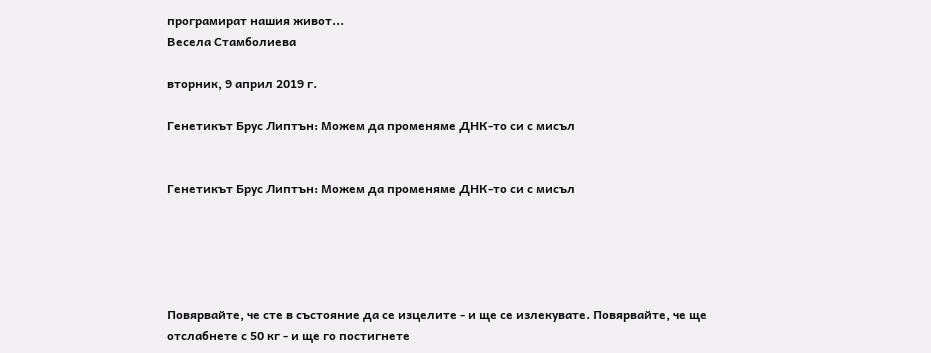програмират нашия живот...
Весела Стамболиева

вторник, 9 април 2019 г.

Генетикът Брус Липтън: Можем да променяме ДНК-то си с мисъл


Генетикът Брус Липтън: Можем да променяме ДНК-то си с мисъл





Повярвайте, че сте в състояние да се изцелите - и ще се излекувате. Повярвайте, че ще отслабнете с 50 кг - и ще го постигнете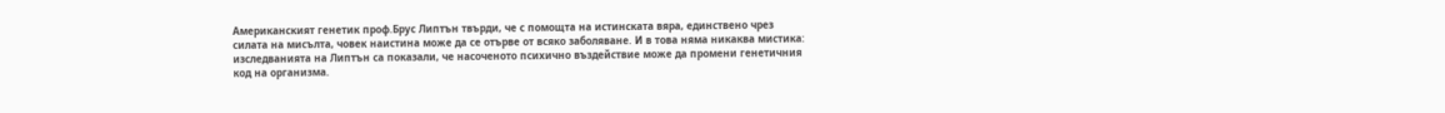Американският генетик проф.Брус Липтън твърди, че с помощта на истинската вяра, единствено чрез силата на мисълта, човек наистина може да се отърве от всяко заболяване. И в това няма никаква мистика: изследванията на Липтън са показали, че насоченото психично въздействие може да промени генетичния код на организма.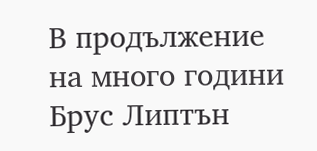В продължение на много години Брус Липтън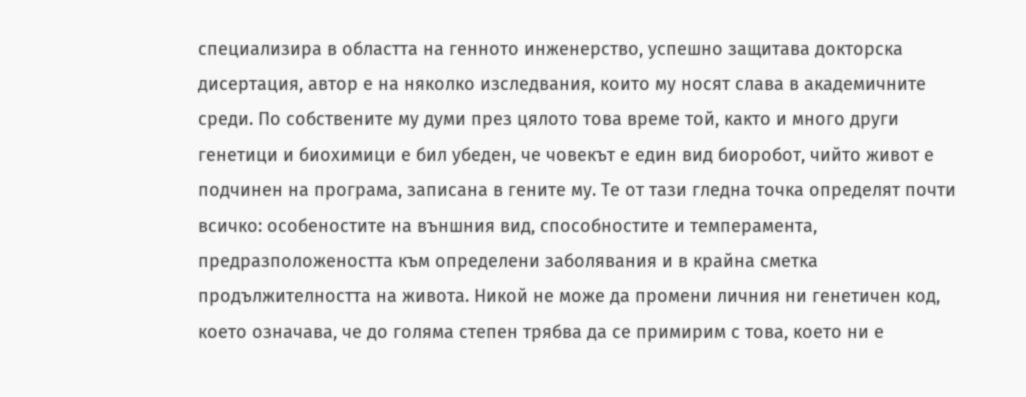специализира в областта на генното инженерство, успешно защитава докторска дисертация, автор е на няколко изследвания, които му носят слава в академичните среди. По собствените му думи през цялото това време той, както и много други генетици и биохимици е бил убеден, че човекът е един вид биоробот, чийто живот е подчинен на програма, записана в гените му. Те от тази гледна точка определят почти всичко: особеностите на външния вид, способностите и темперамента, предразположеността към определени заболявания и в крайна сметка продължителността на живота. Никой не може да промени личния ни генетичен код, което означава, че до голяма степен трябва да се примирим с това, което ни е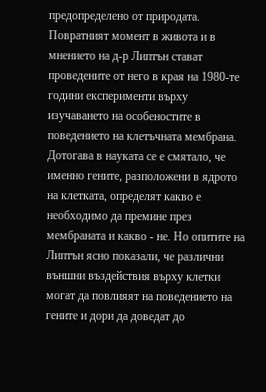предопределено от природата.
Повратният момент в живота и в мнението на д-р Липтън стават проведените от него в края на 1980-те години експерименти върху изучаването на особеностите в поведението на клетъчната мембрана. Дотогава в науката се е смятало, че именно гените, разположени в ядрото на клетката, определят какво е необходимо да премине през мембраната и какво - не. Но опитите на Липтън ясно показали, че различни външни въздействия върху клетки могат да повлияят на поведението на гените и дори да доведат до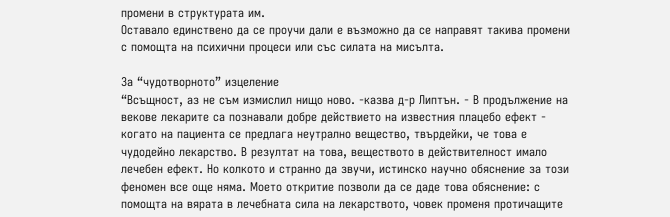промени в структурата им.
Оставало единствено да се проучи дали е възможно да се направят такива промени с помощта на психични процеси или със силата на мисълта.

За “чудотворното” изцеление
“Всъщност, аз не съм измислил нищо ново. -казва д-р Липтън. - В продължение на векове лекарите са познавали добре действието на известния плацебо ефект - когато на пациента се предлага неутрално вещество, твърдейки, че това е чудодейно лекарство. В резултат на това, веществото в действителност имало лечебен ефект. Но колкото и странно да звучи, истинско научно обяснение за този феномен все още няма. Моето откритие позволи да се даде това обяснение: с помощта на вярата в лечебната сила на лекарството, човек променя протичащите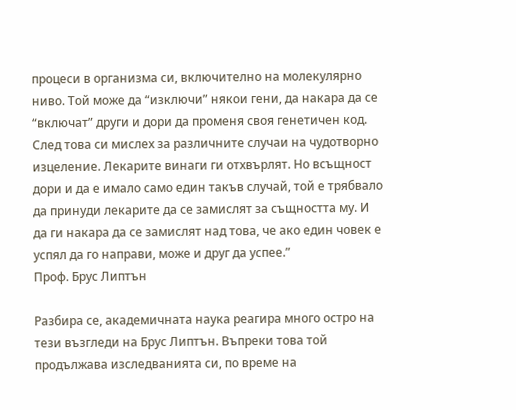процеси в организма си, включително на молекулярно ниво. Той може да “изключи” някои гени, да накара да се “включат” други и дори да променя своя генетичен код. След това си мислех за различните случаи на чудотворно изцеление. Лекарите винаги ги отхвърлят. Но всъщност дори и да е имало само един такъв случай, той е трябвало да принуди лекарите да се замислят за същността му. И да ги накара да се замислят над това, че ако един човек е успял да го направи, може и друг да успее.”
Проф. Брус Липтън

Разбира се, академичната наука реагира много остро на тези възгледи на Брус Липтън. Въпреки това той продължава изследванията си, по време на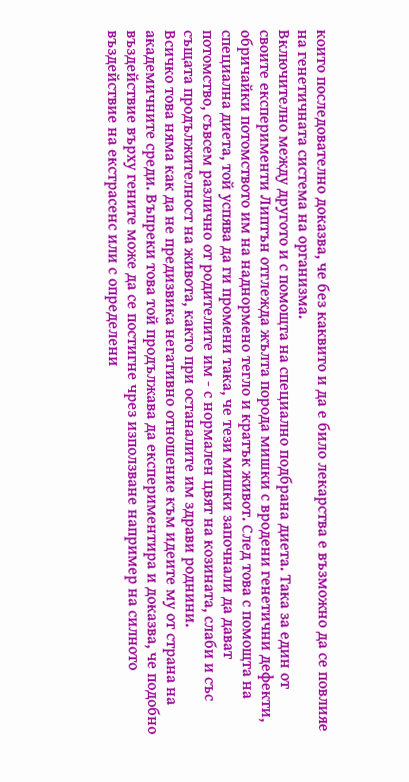които последователно доказва, че без каквито и да е било лекарства е възможно да се повлияе на генетичната система на организма.
Включително между другото и с помощта на специално подбрана диета. Така за един от своите експерименти Липтън отглежда жълта порода мишки с вродени генетични дефекти, обричайки потомството им на наднормено тегло и кратък живот. След това с помощта на специална диета, той успява да ги промени така, че тези мишки започнали да дават потомство, съвсем различно от родителите им - с нормален цвят на козината, слаби и със същата продължителност на живота, както при останалите им здрави роднини.
Всичко това няма как да не предизвика негативно отношение към идеите му от страна на академичните среди. Въпреки това той продължава да експериментира и доказва, че подобно въздействие върху гените може да се постигне чрез използване например на силното въздействие на екстрасенс или с определени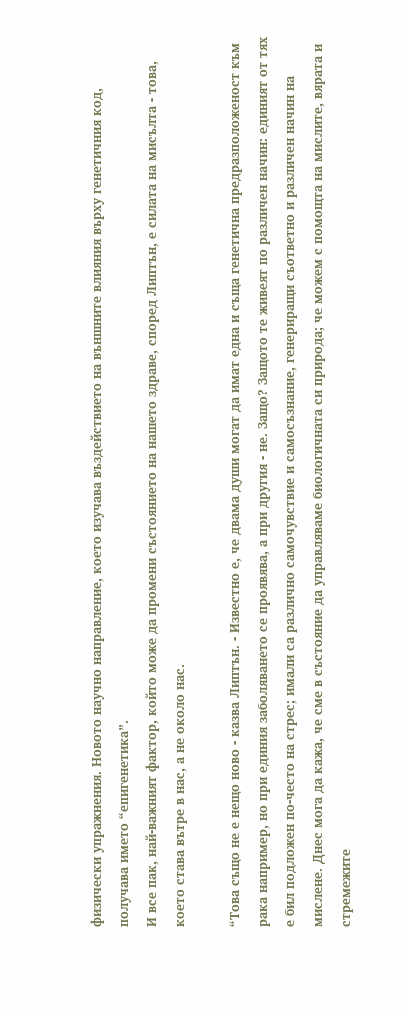физически упражнения. Новото научно направление, което изучава въздействието на външните влияния върху генетичния код, получава името “епигенетика”.
И все пак, най-важният фактор, който може да промени състоянието на нашето здраве, според Липтън, е силата на мисълта - това, което става вътре в нас, а не около нас.

“Това също не е нещо ново - казва Липтън. - Известно е, че двама души могат да имат една и съща генетична предразположеност към рака например, но при единия заболяването се проявява, а при другия - не. Защо? Защото те живеят по различен начин: единият от тях е бил подложен по-често на стрес; имали са различно самочувствие и самосъзнание, генериращи съответно и различен начин на мислене. Днес мога да кажа, че сме в състояние да управляваме биологичната си природа; че можем с помощта на мислите, вярата и стремежите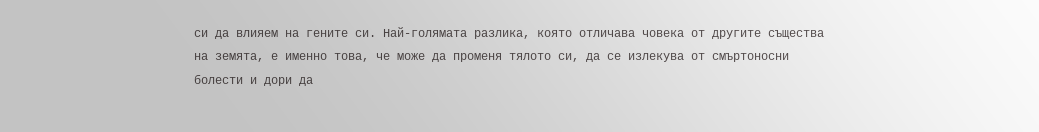си да влияем на гените си. Най-голямата разлика, която отличава човека от другите същества на земята, е именно това, че може да променя тялото си, да се излекува от смъртоносни болести и дори да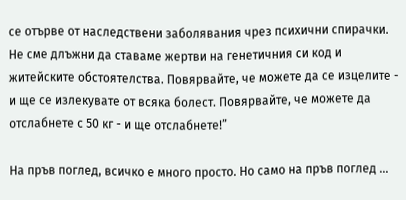се отърве от наследствени заболявания чрез психични спирачки. Не сме длъжни да ставаме жертви на генетичния си код и житейските обстоятелства. Повярвайте, че можете да се изцелите - и ще се излекувате от всяка болест. Повярвайте, че можете да отслабнете с 50 кг - и ще отслабнете!”

На пръв поглед, всичко е много просто. Но само на пръв поглед ...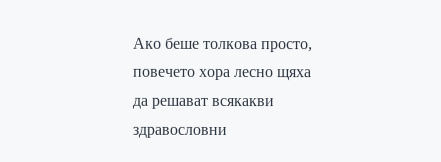Ако беше толкова просто, повечето хора лесно щяха да решават всякакви здравословни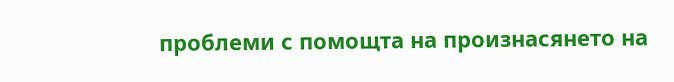проблеми с помощта на произнасянето на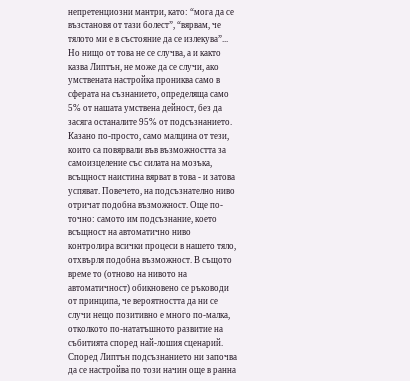непретенциозни мантри, като: “мога да се възстановя от тази болест”, “вярвам, че тялото ми е в състояние да се излекува”...
Но нищо от това не се случва, а и както казва Липтън, не може да се случи, ако умствената настройка прониква само в сферата на съзнанието, определяща само 5% от нашата умствена дейност, без да засяга останалите 95% от подсъзнанието. Казано по-просто, само малцина от тези, които са повярвали във възможността за самоизцеление със силата на мозъка, всъщност наистина вярват в това - и затова успяват. Повечето, на подсъзнателно ниво отричат подобна възможност. Още по-точно: самото им подсъзнание, което всъщност на автоматично ниво контролира всички процеси в нашето тяло, отхвърля подобна възможност. В същото време то (отново на нивото на автоматичност) обикновено се ръководи от принципа, че вероятността да ни се случи нещо позитивно е много по-малка, отколкото по-нататъшното развитие на събитията според най-лошия сценарий.
Според Липтън подсъзнанието ни започва да се настройва по този начин още в ранна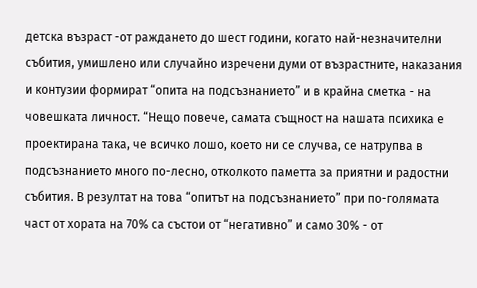детска възраст -от раждането до шест години, когато най-незначителни събития, умишлено или случайно изречени думи от възрастните, наказания и контузии формират “опита на подсъзнанието” и в крайна сметка - на човешката личност. “Нещо повече, самата същност на нашата психика е проектирана така, че всичко лошо, което ни се случва, се натрупва в подсъзнанието много по-лесно, отколкото паметта за приятни и радостни събития. В резултат на това “опитът на подсъзнанието” при по-голямата част от хората на 70% са състои от “негативно” и само 30% - от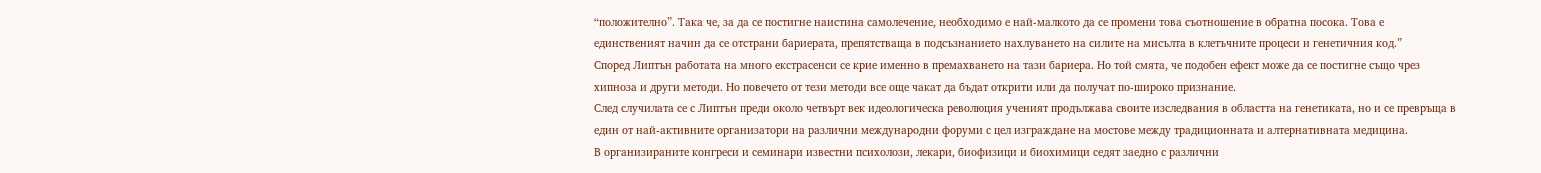“положително”. Така че, за да се постигне наистина самолечение, необходимо е най-малкото да се промени това съотношение в обратна посока. Това е единственият начин да се отстрани бариерата, препятстваща в подсъзнанието нахлуването на силите на мисълта в клетъчните процеси и генетичния код.”
Според Липтън работата на много екстрасенси се крие именно в премахването на тази бариера. Но той смята, че подобен ефект може да се постигне също чрез хипноза и други методи. Но повечето от тези методи все още чакат да бъдат открити или да получат по-широко признание.
След случилата се с Липтън преди около четвърт век идеологическа революция ученият продължава своите изследвания в областта на генетиката, но и се превръща в един от най-активните организатори на различни международни форуми с цел изграждане на мостове между традиционната и алтернативната медицина.
В организираните конгреси и семинари известни психолози, лекари, биофизици и биохимици седят заедно с различни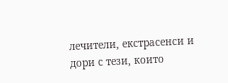лечители, екстрасенси и дори с тези, които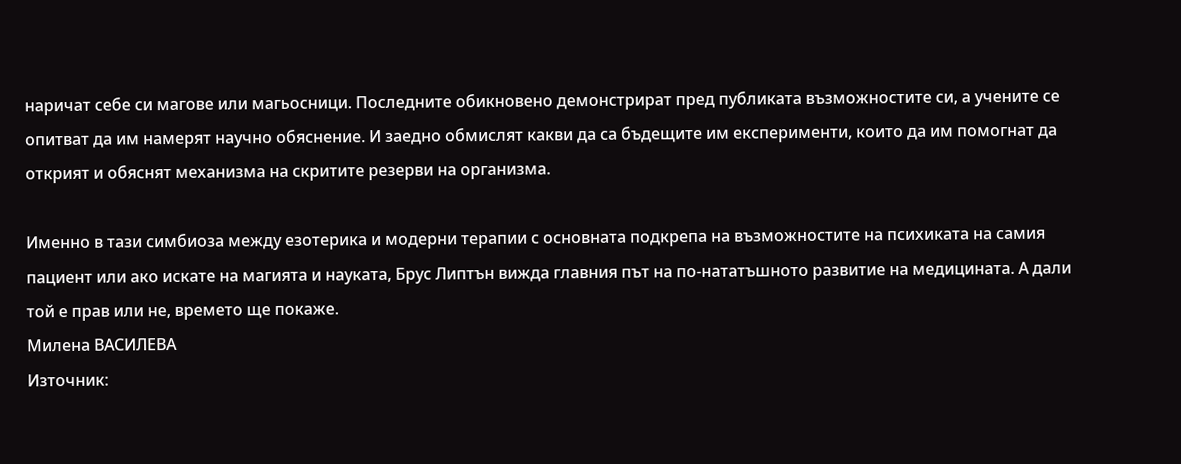наричат себе си магове или магьосници. Последните обикновено демонстрират пред публиката възможностите си, а учените се опитват да им намерят научно обяснение. И заедно обмислят какви да са бъдещите им експерименти, които да им помогнат да открият и обяснят механизма на скритите резерви на организма.

Именно в тази симбиоза между езотерика и модерни терапии с основната подкрепа на възможностите на психиката на самия пациент или ако искате на магията и науката, Брус Липтън вижда главния път на по-нататъшното развитие на медицината. А дали той е прав или не, времето ще покаже.
Милена ВАСИЛЕВА
Източник: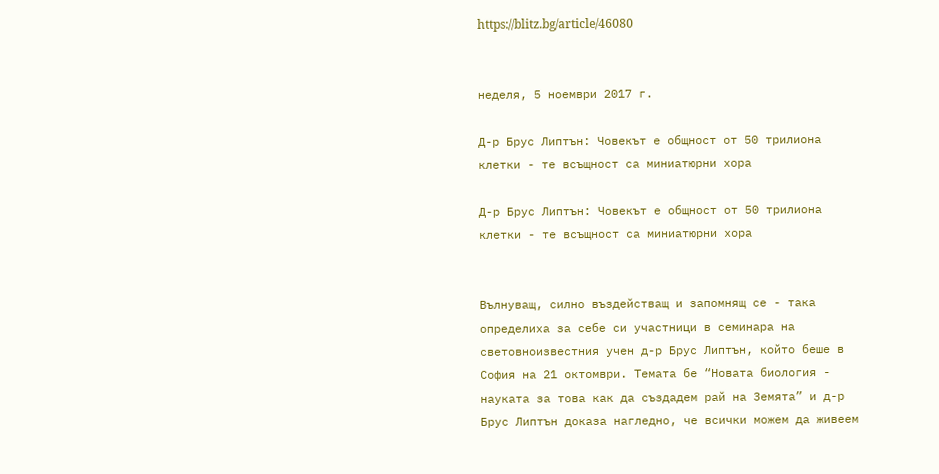https://blitz.bg/article/46080


неделя, 5 ноември 2017 г.

Д-р Брус Липтън: Човекът е общност от 50 трилиона клетки - те всъщност са миниатюрни хора

Д-р Брус Липтън: Човекът е общност от 50 трилиона клетки - те всъщност са миниатюрни хора


Вълнуващ, силно въздействащ и запомнящ се - така определиха за себе си участници в семинара на световноизвестния учен д-р Брус Липтън, който беше в София на 21 октомври. Темата бе “Новата биология - науката за това как да създадем рай на Земята” и д-р Брус Липтън доказа нагледно, че всички можем да живеем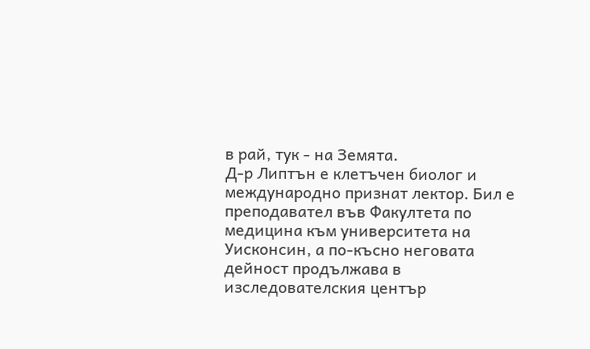в рай, тук - на Земята.
Д-р Липтън е клетъчен биолог и международно признат лектор. Бил е преподавател във Факултета по медицина към университета на Уисконсин, а по-късно неговата дейност продължава в изследователския център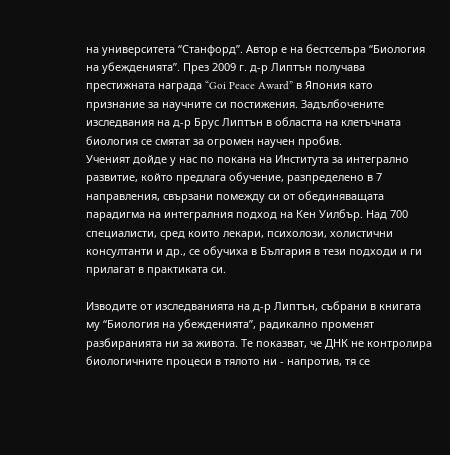на университета “Станфорд”. Автор е на бестселъра “Биология на убежденията”. През 2009 г. д-р Липтън получава престижната награда “Goi Peace Award” в Япония като признание за научните си постижения. Задълбочените изследвания на д-р Брус Липтън в областта на клетъчната биология се смятат за огромен научен пробив.
Ученият дойде у нас по покана на Института за интегрално развитие, който предлага обучение, разпределено в 7 направления, свързани помежду си от обединяващата парадигма на интегралния подход на Кен Уилбър. Над 700 специалисти, сред които лекари, психолози, холистични консултанти и др., се обучиха в България в тези подходи и ги прилагат в практиката си.

Изводите от изследванията на д-р Липтън, събрани в книгата му “Биология на убежденията”, радикално променят разбиранията ни за живота. Те показват, че ДНК не контролира биологичните процеси в тялото ни - напротив, тя се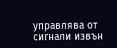управлява от сигнали извън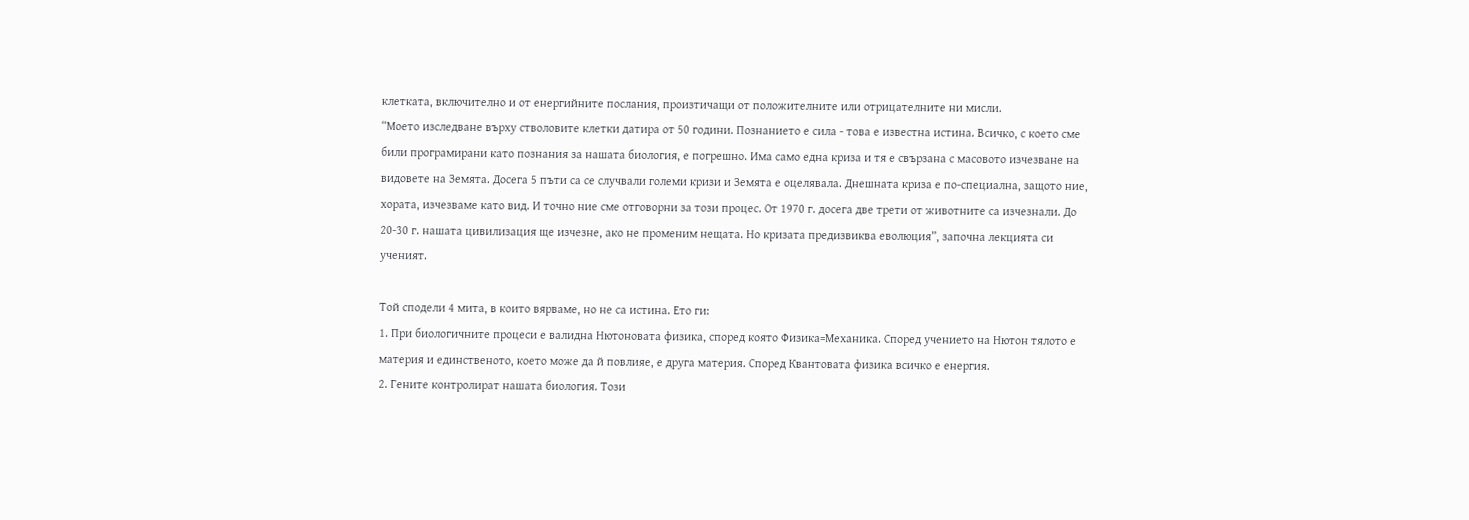клетката, включително и от енергийните послания, произтичащи от положителните или отрицателните ни мисли.
“Моето изследване върху стволовите клетки датира от 50 години. Познанието е сила - това е известна истина. Всичко, с което сме били програмирани като познания за нашата биология, е погрешно. Има само една криза и тя е свързана с масовото изчезване на видовете на Земята. Досега 5 пъти са се случвали големи кризи и Земята е оцелявала. Днешната криза е по-специална, защото ние, хората, изчезваме като вид. И точно ние сме отговорни за този процес. От 1970 г. досега две трети от животните са изчезнали. До 20-30 г. нашата цивилизация ще изчезне, ако не променим нещата. Но кризата предизвиква еволюция”, започна лекцията си ученият.

Той сподели 4 мита, в които вярваме, но не са истина. Ето ги:
1. При биологичните процеси е валидна Нютоновата физика, според която Физика=Механика. Според учението на Нютон тялото е материя и единственото, което може да й повлияе, е друга материя. Според Квантовата физика всичко е енергия.
2. Гените контролират нашата биология. Този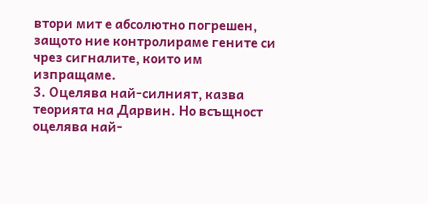втори мит е абсолютно погрешен, защото ние контролираме гените си чрез сигналите, които им изпращаме.
3. Оцелява най-силният, казва теорията на Дарвин. Но всъщност оцелява най-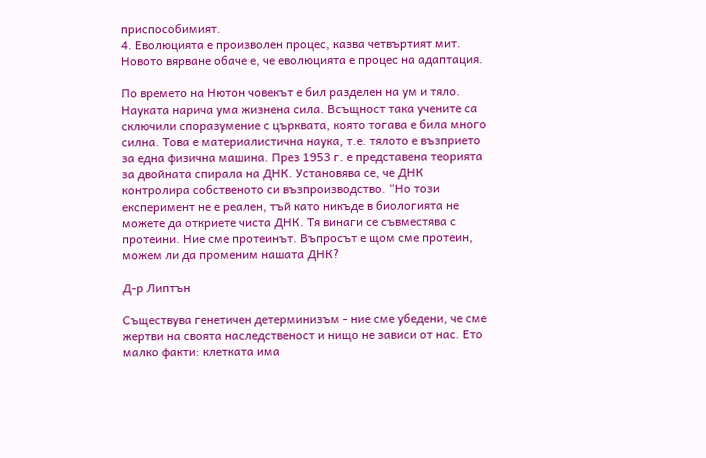приспособимият.
4. Еволюцията е произволен процес, казва четвъртият мит. Новото вярване обаче е, че еволюцията е процес на адаптация.

По времето на Нютон човекът е бил разделен на ум и тяло. Науката нарича ума жизнена сила. Всъщност така учените са сключили споразумение с църквата, която тогава е била много силна. Това е материалистична наука, т.е. тялото е възприето за една физична машина. През 1953 г. е представена теорията за двойната спирала на ДНК. Установява се, че ДНК контролира собственото си възпроизводство. “Но този експеримент не е реален, тъй като никъде в биологията не можете да откриете чиста ДНК. Тя винаги се съвместява с протеини. Ние сме протеинът. Въпросът е щом сме протеин, можем ли да променим нашата ДНК?

Д-р Липтън

Съществува генетичен детерминизъм - ние сме убедени, че сме жертви на своята наследственост и нищо не зависи от нас. Ето малко факти: клетката има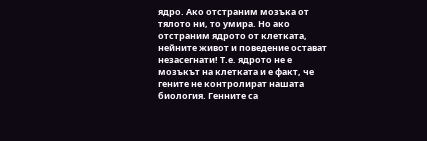ядро. Ако отстраним мозъка от тялото ни, то умира. Но ако отстраним ядрото от клетката, нейните живот и поведение остават незасегнати! Т.е. ядрото не е мозъкът на клетката и е факт, че гените не контролират нашата биология. Генните са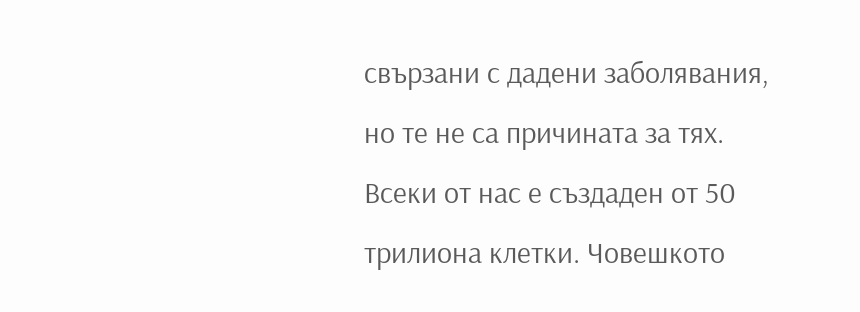свързани с дадени заболявания, но те не са причината за тях.
Всеки от нас е създаден от 50 трилиона клетки. Човешкото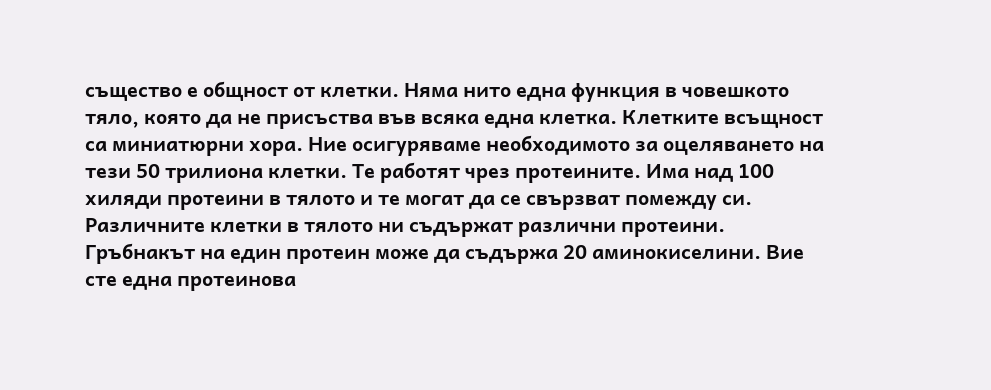същество е общност от клетки. Няма нито една функция в човешкото тяло, която да не присъства във всяка една клетка. Клетките всъщност са миниатюрни хора. Ние осигуряваме необходимото за оцеляването на тези 50 трилиона клетки. Те работят чрез протеините. Има над 100 хиляди протеини в тялото и те могат да се свързват помежду си. Различните клетки в тялото ни съдържат различни протеини. Гръбнакът на един протеин може да съдържа 20 аминокиселини. Вие сте една протеинова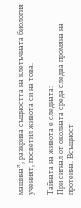машина”, разкрива същността на клетъчната биология ученият, посветил живота си на това.

Тайната на живота е следната:
При сигнал от околната среда следва промяна на протеина. Всъщност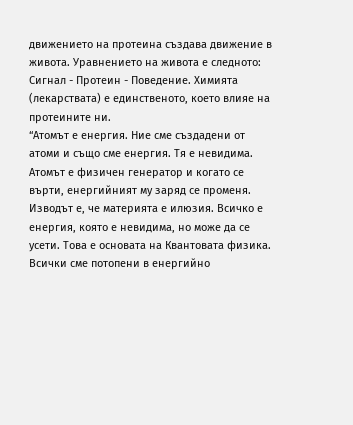движението на протеина създава движение в живота. Уравнението на живота е следното: Сигнал - Протеин - Поведение. Химията (лекарствата) е единственото, което влияе на протеините ни.
“Атомът е енергия. Ние сме създадени от атоми и също сме енергия. Тя е невидима. Атомът е физичен генератор и когато се върти, енергийният му заряд се променя. Изводът е, че материята е илюзия. Всичко е енергия, която е невидима, но може да се усети. Това е основата на Квантовата физика. Всички сме потопени в енергийно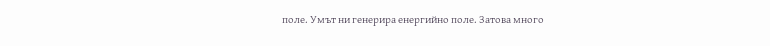поле. Умът ни генерира енергийно поле. Затова много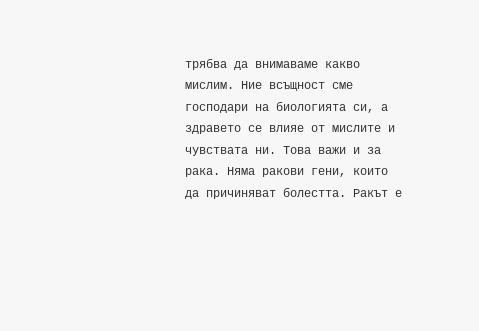трябва да внимаваме какво мислим. Ние всъщност сме господари на биологията си, а здравето се влияе от мислите и чувствата ни. Това важи и за рака. Няма ракови гени, които да причиняват болестта. Ракът е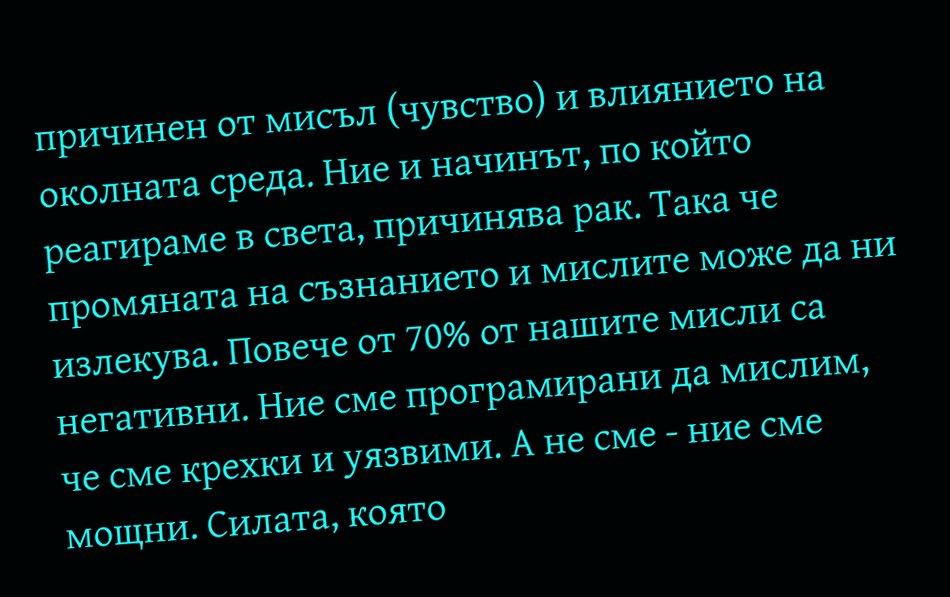причинен от мисъл (чувство) и влиянието на околната среда. Ние и начинът, по който реагираме в света, причинява рак. Така че промяната на съзнанието и мислите може да ни излекува. Повече от 70% от нашите мисли са негативни. Ние сме програмирани да мислим, че сме крехки и уязвими. А не сме - ние сме мощни. Силата, която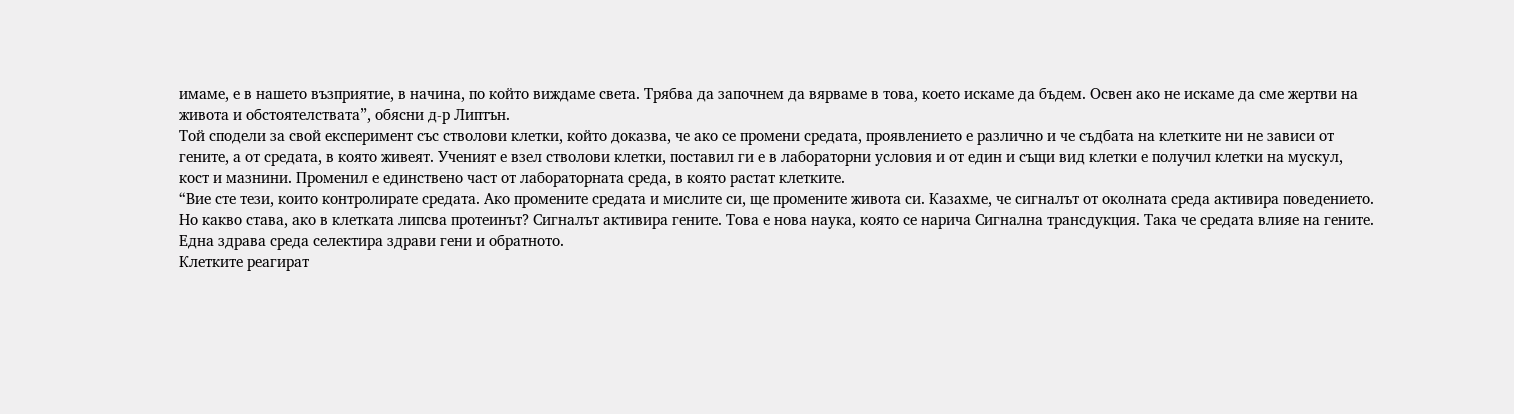имаме, е в нашето възприятие, в начина, по който виждаме света. Трябва да започнем да вярваме в това, което искаме да бъдем. Освен ако не искаме да сме жертви на живота и обстоятелствата”, обясни д-р Липтън.
Той сподели за свой експеримент със стволови клетки, който доказва, че ако се промени средата, проявлението е различно и че съдбата на клетките ни не зависи от гените, а от средата, в която живеят. Ученият е взел стволови клетки, поставил ги е в лабораторни условия и от един и същи вид клетки е получил клетки на мускул, кост и мазнини. Променил е единствено част от лабораторната среда, в която растат клетките.
“Вие сте тези, които контролирате средата. Ако промените средата и мислите си, ще промените живота си. Казахме, че сигналът от околната среда активира поведението. Но какво става, ако в клетката липсва протеинът? Сигналът активира гените. Това е нова наука, която се нарича Сигнална трансдукция. Така че средата влияе на гените. Една здрава среда селектира здрави гени и обратното.
Клетките реагират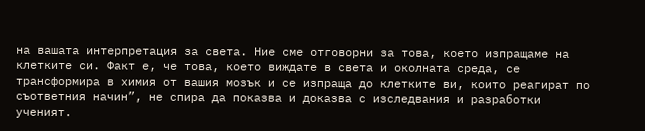на вашата интерпретация за света. Ние сме отговорни за това, което изпращаме на клетките си. Факт е, че това, което виждате в света и околната среда, се трансформира в химия от вашия мозък и се изпраща до клетките ви, които реагират по съответния начин”, не спира да показва и доказва с изследвания и разработки ученият.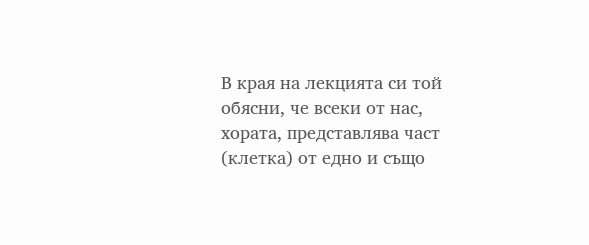В края на лекцията си той обясни, че всеки от нас, хората, представлява част (клетка) от едно и също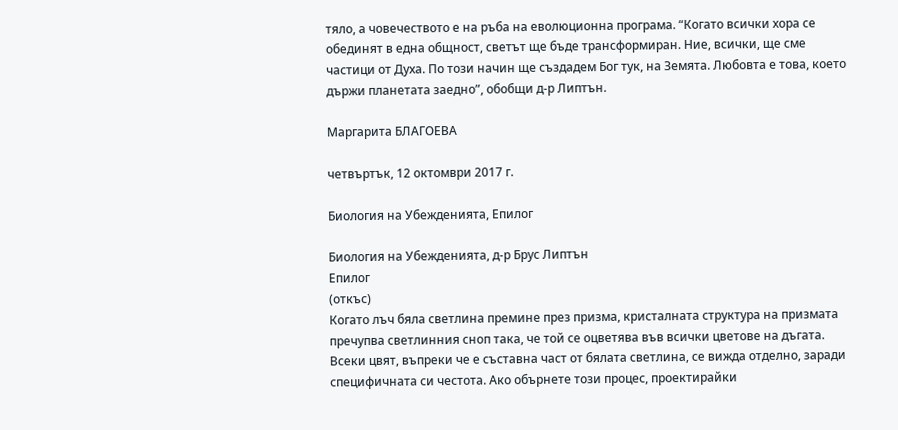тяло, а човечеството е на ръба на еволюционна програма. “Когато всички хора се обединят в една общност, светът ще бъде трансформиран. Ние, всички, ще сме частици от Духа. По този начин ще създадем Бог тук, на Земята. Любовта е това, което държи планетата заедно”, обобщи д-р Липтън.

Маргарита БЛАГОЕВА

четвъртък, 12 октомври 2017 г.

Биология на Убежденията, Епилог

Биология на Убежденията, д-р Брус Липтън
Епилог
(откъс)
Когато лъч бяла светлина премине през призма, кристалната структура на призмата пречупва светлинния сноп така, че той се оцветява във всички цветове на дъгата. Всеки цвят, въпреки че е съставна част от бялата светлина, се вижда отделно, заради специфичната си честота. Ако обърнете този процес, проектирайки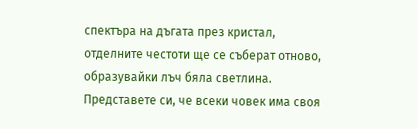спектъра на дъгата през кристал, отделните честоти ще се съберат отново, образувайки лъч бяла светлина. Представете си, че всеки човек има своя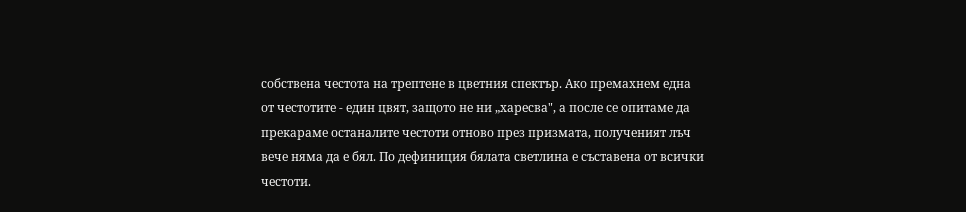собствена честота на трептене в цветния спектър. Ако премахнем една от честотите - един цвят, защото не ни „харесва", а после се опитаме да прекараме останалите честоти отново през призмата, полученият лъч вече няма да е бял. По дефиниция бялата светлина е съставена от всички честоти.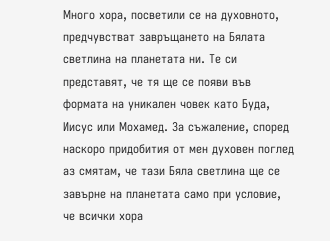Много хора, посветили се на духовното, предчувстват завръщането на Бялата светлина на планетата ни. Те си представят, че тя ще се появи във формата на уникален човек като Буда, Иисус или Мохамед. За съжаление, според наскоро придобития от мен духовен поглед аз смятам, че тази Бяла светлина ще се завърне на планетата само при условие, че всички хора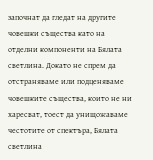започнат да гледат на другите човешки същества като на отделни компоненти на Бялата светлина. Докато не спрем да отстраняваме или подценяваме човешките същества, които не ни харесват, тоест да унищожаваме честотите от спектъра, Бялата светлина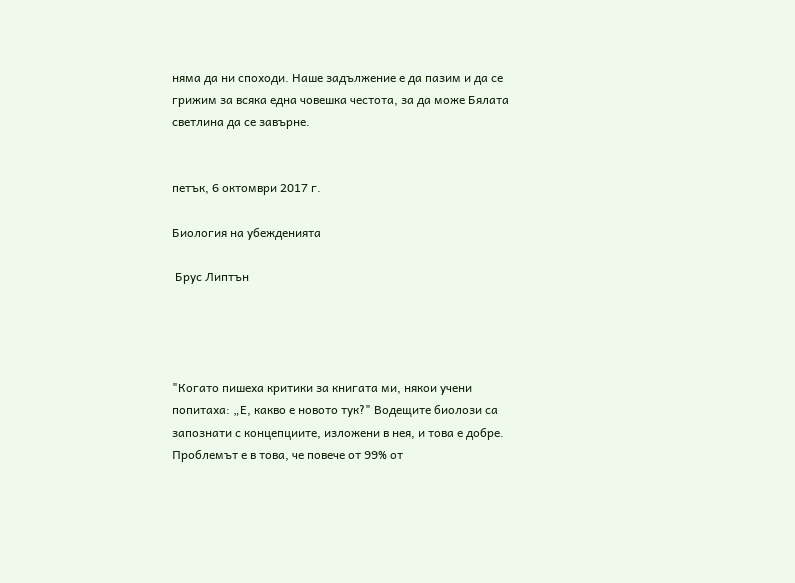няма да ни споходи. Наше задължение е да пазим и да се грижим за всяка една човешка честота, за да може Бялата светлина да се завърне.


петък, 6 октомври 2017 г.

Биология на убежденията

 Брус Липтън




"Когато пишеха критики за книгата ми, някои учени попитаха: „Е, какво е новото тук?" Водещите биолози са запознати с концепциите, изложени в нея, и това е добре. Проблемът е в това, че повече от 99% от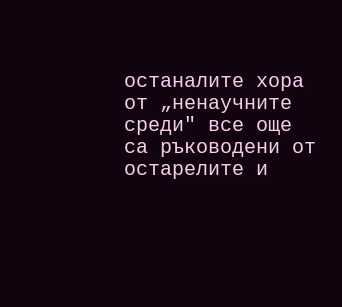останалите хора от „ненаучните среди" все още са ръководени от остарелите и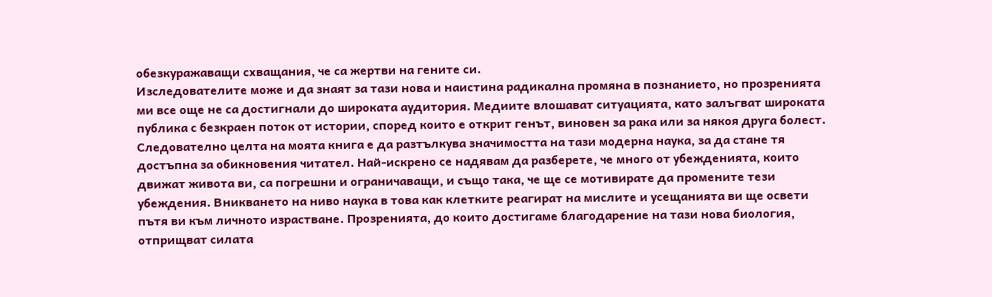обезкуражаващи схващания, че са жертви на гените си.
Изследователите може и да знаят за тази нова и наистина радикална промяна в познанието, но прозренията ми все още не са достигнали до широката аудитория. Медиите влошават ситуацията, като залъгват широката публика с безкраен поток от истории, според които е открит генът, виновен за рака или за някоя друга болест. Следователно целта на моята книга е да разтълкува значимостта на тази модерна наука, за да стане тя достъпна за обикновения читател. Най-искрено се надявам да разберете, че много от убежденията, които движат живота ви, са погрешни и ограничаващи, и също така, че ще се мотивирате да промените тези убеждения. Вникването на ниво наука в това как клетките реагират на мислите и усещанията ви ще освети пътя ви към личното израстване. Прозренията, до които достигаме благодарение на тази нова биология, отприщват силата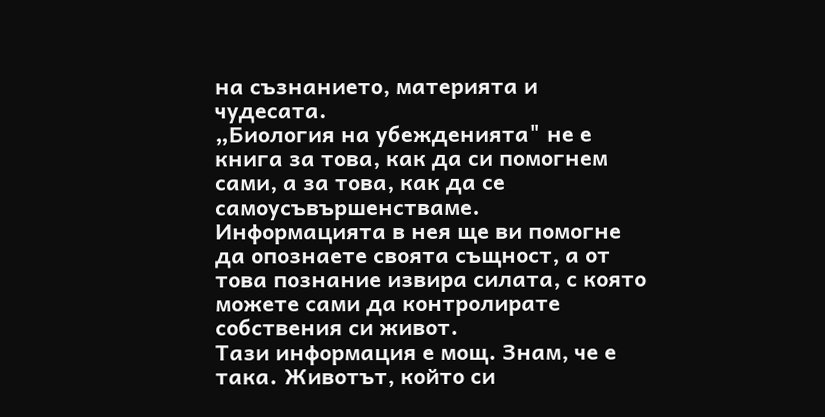на съзнанието, материята и чудесата.
„Биология на убежденията" не е книга за това, как да си помогнем сами, а за това, как да се самоусъвършенстваме. Информацията в нея ще ви помогне да опознаете своята същност, а от това познание извира силата, с която можете сами да контролирате собствения си живот.
Тази информация е мощ. Знам, че е така. Животът, който си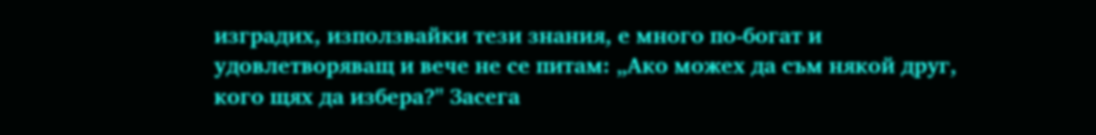изградих, използвайки тези знания, е много по-богат и удовлетворяващ и вече не се питам: „Ако можех да съм някой друг, кого щях да избера?" Засега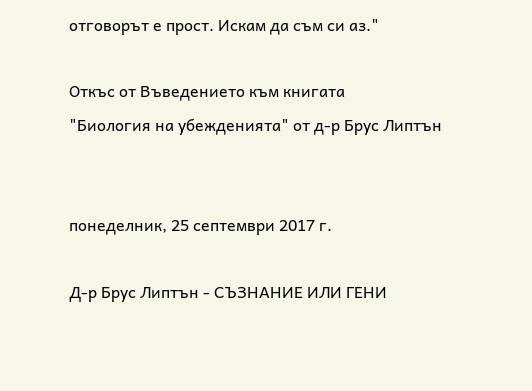отговорът е прост. Искам да съм си аз."

Откъс от Въведението към книгата
"Биология на убежденията" от д-р Брус Липтън


понеделник, 25 септември 2017 г.

Д-р Брус Липтън - СЪЗНАНИЕ ИЛИ ГЕНИ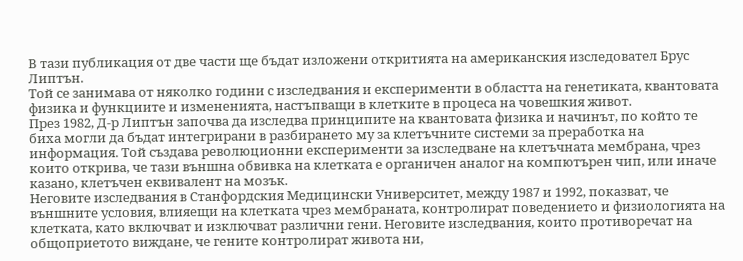В тази публикация от две части ще бъдат изложени откритията на американския изследовател Брус Липтън.
Той се занимава от няколко години с изследвания и експерименти в областта на генетиката, квантовата физика и функциите и измененията, настъпващи в клетките в процеса на човешкия живот.
През 1982, Д-р Липтън започва да изследва принципите на квантовата физика и начинът, по който те биха могли да бъдат интегрирани в разбирането му за клетъчните системи за преработка на информация. Той създава революционни експерименти за изследване на клетъчната мембрана, чрез които открива, че тази външна обвивка на клетката е органичен аналог на компютърен чип, или иначе казано, клетъчен еквивалент на мозък.
Неговите изследвания в Станфордския Медицински Университет, между 1987 и 1992, показват, че външните условия, влияещи на клетката чрез мембраната, контролират поведението и физиологията на клетката, като включват и изключват различни гени. Неговите изследвания, които противоречат на общоприетото виждане, че гените контролират живота ни,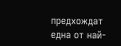предхождат една от най-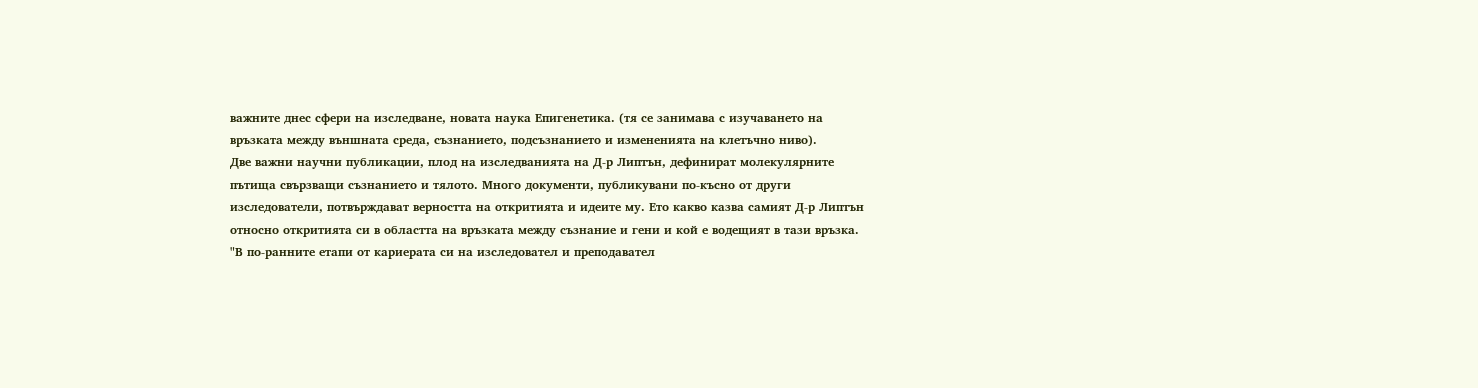важните днес сфери на изследване, новата наука Епигенетика. (тя се занимава с изучаването на връзката между външната среда, съзнанието, подсъзнанието и измененията на клетъчно ниво).
Две важни научни публикации, плод на изследванията на Д-р Липтън, дефинират молекулярните пътища свързващи съзнанието и тялото. Много документи, публикувани по-късно от други изследователи, потвърждават верността на откритията и идеите му. Ето какво казва самият Д-р Липтън относно откритията си в областта на връзката между съзнание и гени и кой е водещият в тази връзка.
"В по-ранните етапи от кариерата си на изследовател и преподавател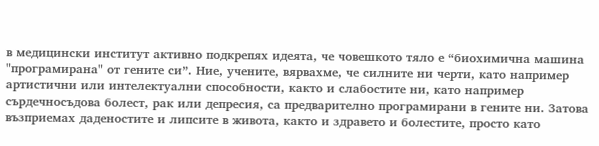в медицински институт активно подкрепях идеята, че човешкото тяло е “биохимична машина "програмирана" от гените си”. Ние, учените, вярвахме, че силните ни черти, като например артистични или интелектуални способности, както и слабостите ни, като например сърдечносъдова болест, рак или депресия, са предварително програмирани в гените ни. Затова възприемах даденостите и липсите в живота, както и здравето и болестите, просто като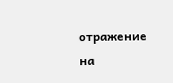отражение на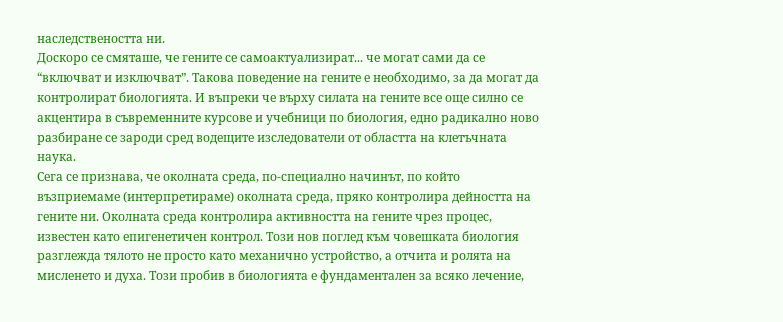наследствеността ни.
Доскоро се смяташе, че гените се самоактуализират... че могат сами да се “включват и изключват”. Такова поведение на гените е необходимо, за да могат да контролират биологията. И въпреки че върху силата на гените все още силно се акцентира в съвременните курсове и учебници по биология, едно радикално ново разбиране се зароди сред водещите изследователи от областта на клетъчната наука.
Сега се признава, че околната среда, по-специално начинът, по който възприемаме (интерпретираме) околната среда, пряко контролира дейността на гените ни. Околната среда контролира активността на гените чрез процес, известен като епигенетичен контрол. Този нов поглед към човешката биология разглежда тялото не просто като механично устройство, а отчита и ролята на мисленето и духа. Този пробив в биологията е фундаментален за всяко лечение,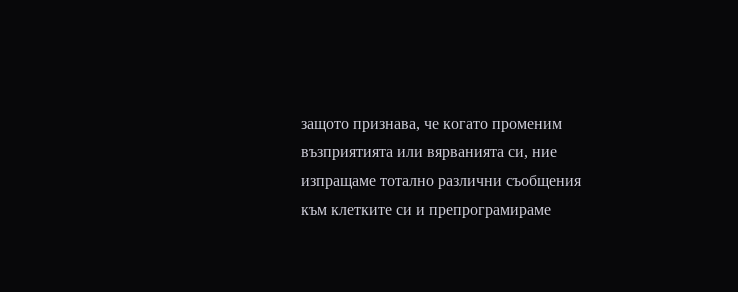защото признава, че когато променим възприятията или вярванията си, ние изпращаме тотално различни съобщения към клетките си и препрограмираме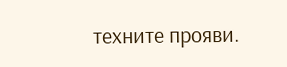техните прояви.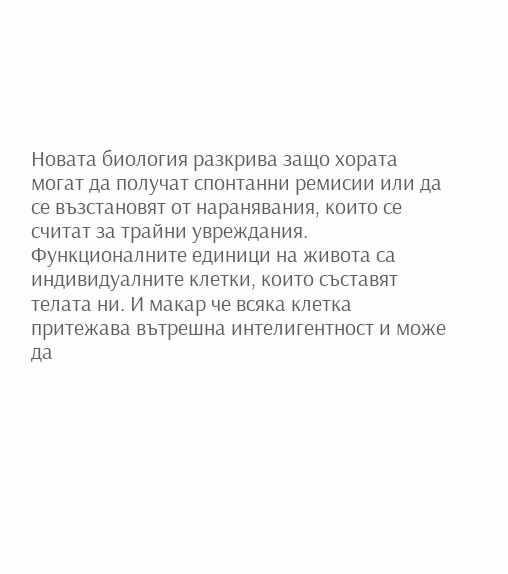Новата биология разкрива защо хората могат да получат спонтанни ремисии или да се възстановят от наранявания, които се считат за трайни увреждания. Функционалните единици на живота са индивидуалните клетки, които съставят телата ни. И макар че всяка клетка притежава вътрешна интелигентност и може да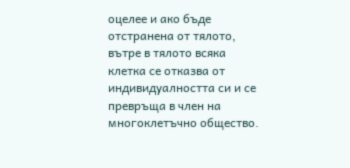оцелее и ако бъде отстранена от тялото, вътре в тялото всяка клетка се отказва от индивидуалността си и се превръща в член на многоклетъчно общество.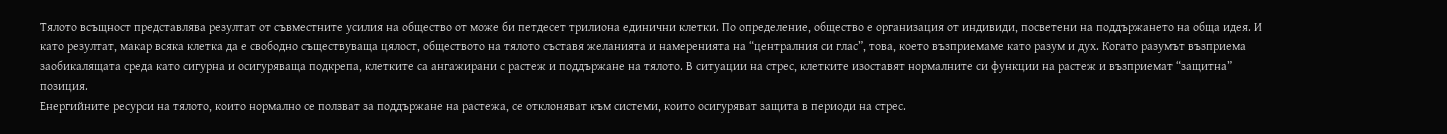Тялото всъщност представлява резултат от съвместните усилия на общество от може би петдесет трилиона единични клетки. По определение, общество е организация от индивиди, посветени на поддържането на обща идея. И като резултат, макар всяка клетка да е свободно съществуваща цялост, обществото на тялото съставя желанията и намеренията на “централния си глас”, това, което възприемаме като разум и дух. Когато разумът възприема заобикалящата среда като сигурна и осигуряваща подкрепа, клетките са ангажирани с растеж и поддържане на тялото. В ситуации на стрес, клетките изоставят нормалните си функции на растеж и възприемат “защитна” позиция.
Енергийните ресурси на тялото, които нормално се ползват за поддържане на растежа, се отклоняват към системи, които осигуряват защита в периоди на стрес.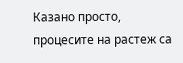Казано просто, процесите на растеж са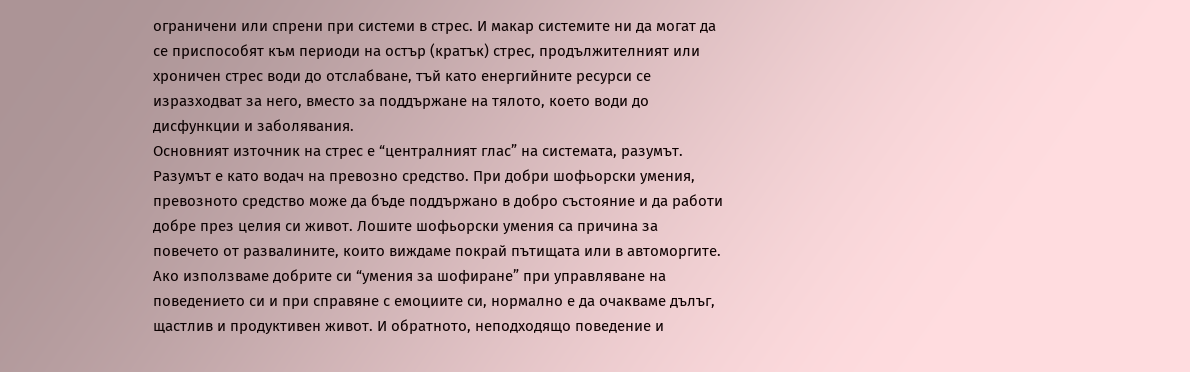ограничени или спрени при системи в стрес. И макар системите ни да могат да се приспособят към периоди на остър (кратък) стрес, продължителният или хроничен стрес води до отслабване, тъй като енергийните ресурси се изразходват за него, вместо за поддържане на тялото, което води до дисфункции и заболявания.
Основният източник на стрес е “централният глас” на системата, разумът. Разумът е като водач на превозно средство. При добри шофьорски умения, превозното средство може да бъде поддържано в добро състояние и да работи добре през целия си живот. Лошите шофьорски умения са причина за повечето от развалините, които виждаме покрай пътищата или в автоморгите. Ако използваме добрите си “умения за шофиране” при управляване на поведението си и при справяне с емоциите си, нормално е да очакваме дълъг, щастлив и продуктивен живот. И обратното, неподходящо поведение и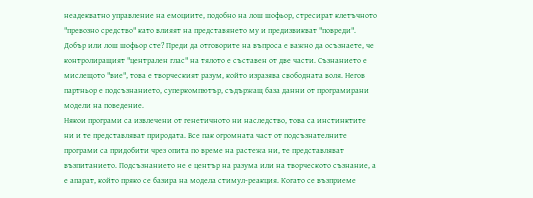неадекватно управление на емоциите, подобно на лош шофьор, стресират клетъчното "превозно средство" като влияят на представянето му и предизвикват "повреди".
Добър или лош шофьор сте? Преди да отговорите на въпроса е важно да осъзнаете, че контролиращият "централен глас" на тялото е съставен от две части. Съзнанието е мислещото "вие", това е творческият разум, който изразява свободната воля. Негов партньор е подсъзнанието, суперкомпютър, съдържащ база данни от програмирани модели на поведение.
Някои програми са извлечени от генетичното ни наследство, това са инстинктите ни и те представляват природата. Все пак огромната част от подсъзнателните програми са придобити чрез опита по време на растежа ни, те представляват възпитанието. Подсъзнанието не е център на разума или на творческото съзнание, а е апарат, който пряко се базира на модела стимул-реакция. Когато се възприеме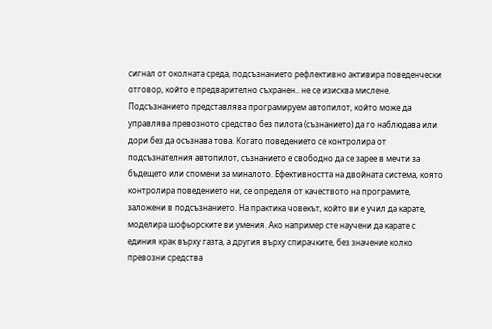сигнал от околната среда, подсъзнанието рефлективно активира поведенчески отговор, който е предварително съхранен.. не се изисква мислене.
Подсъзнанието представлява програмируем автопилот, който може да управлява превозното средство без пилота (съзнанието) да го наблюдава или дори без да осъзнава това. Когато поведението се контролира от подсъзнателния автопилот, съзнанието е свободно да се зарее в мечти за бъдещето или спомени за миналото. Ефективността на двойната система, която контролира поведението ни, се определя от качеството на програмите, заложени в подсъзнанието. На практика човекът, който ви е учил да карате, моделира шофьорските ви умения. Ако например сте научени да карате с единия крак върху газта, а другия върху спирачките, без значение колко превозни средства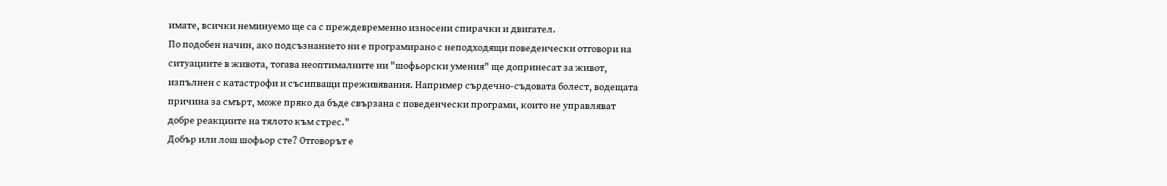имате, всички неминуемо ще са с преждевременно износени спирачки и двигател.
По подобен начин, ако подсъзнанието ни е програмирано с неподходящи поведенчески отговори на ситуациите в живота, тогава неоптималните ни "шофьорски умения" ще допринесат за живот, изпълнен с катастрофи и съсипващи преживявания. Например сърдечно-съдовата болест, водещата причина за смърт, може пряко да бъде свързана с поведенчески програми, които не управляват добре реакциите на тялото към стрес."
Добър или лош шофьор сте? Отговорът е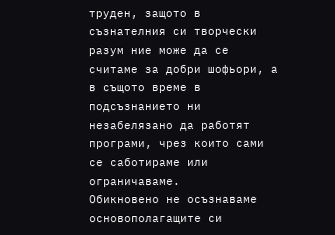труден, защото в съзнателния си творчески разум ние може да се считаме за добри шофьори, а в същото време в подсъзнанието ни незабелязано да работят програми, чрез които сами се саботираме или ограничаваме.
Обикновено не осъзнаваме основополагащите си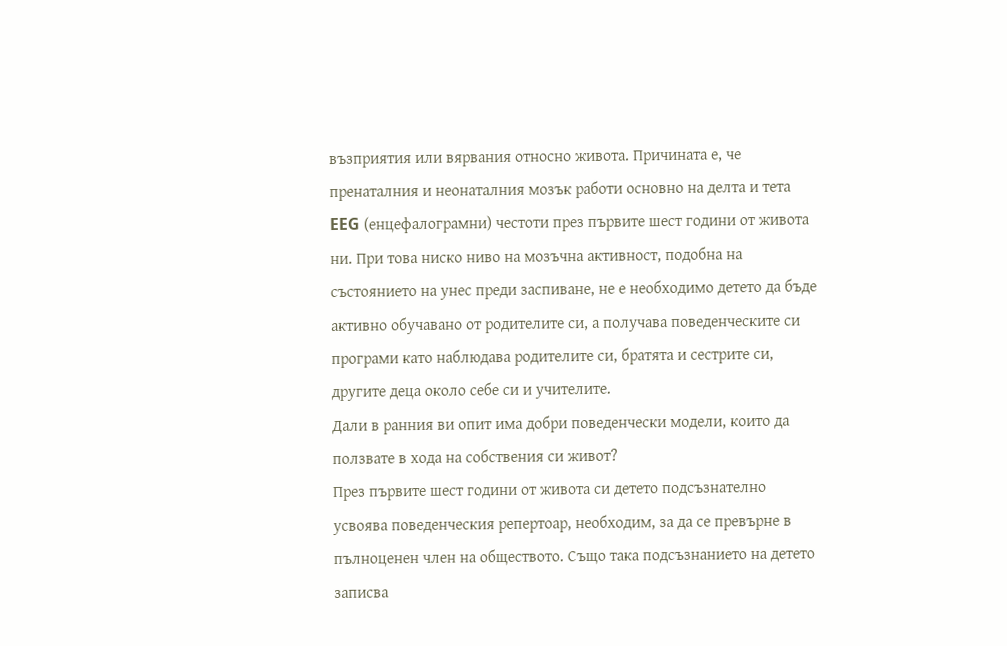възприятия или вярвания относно живота. Причината е, че пренаталния и неонаталния мозък работи основно на делта и тета EEG (енцефалограмни) честоти през първите шест години от живота ни. При това ниско ниво на мозъчна активност, подобна на състоянието на унес преди заспиване, не е необходимо детето да бъде активно обучавано от родителите си, а получава поведенческите си програми като наблюдава родителите си, братята и сестрите си, другите деца около себе си и учителите.
Дали в ранния ви опит има добри поведенчески модели, които да ползвате в хода на собствения си живот?
През първите шест години от живота си детето подсъзнателно усвоява поведенческия репертоар, необходим, за да се превърне в пълноценен член на обществото. Също така подсъзнанието на детето записва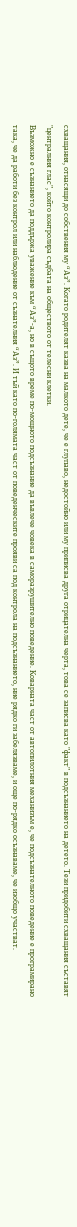схващания, отнасящи до собствения му “Аз”. Когато родителят казва на малкото дете, че е глупаво, недостойно или му приписва друга отрицателна черта, това се записва като "факт" в подсъзнанието на детето. Тези придобити схващания съставят "централния глас", който контролира съдбата на обществото от телесни клетки.
Възможно е съзнанието да поддържа уважение към “Аз”-а, но в същото време по-мощното подсъзнание да въвлече човека в саморазрушително поведение. Коварната част от автопилотния механизъм е, че подсъзнателното поведение е програмирано така, че да работи без контрол или наблюдение от съзнателния “Аз”. И тъй като по-голямата част от поведенческите прояви са под контрола на подсъзнанието, ние рядко ги забелязваме, и още по-рядко осъзнаваме, че изобщо участват.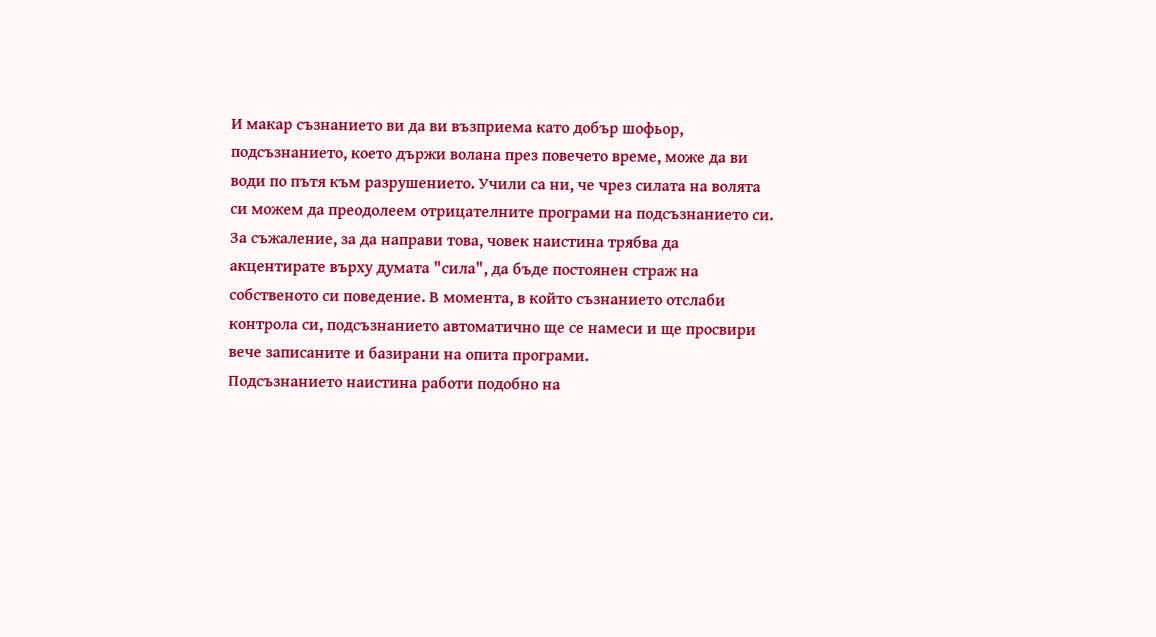И макар съзнанието ви да ви възприема като добър шофьор, подсъзнанието, което държи волана през повечето време, може да ви води по пътя към разрушението. Учили са ни, че чрез силата на волята си можем да преодолеем отрицателните програми на подсъзнанието си.
За съжаление, за да направи това, човек наистина трябва да акцентирате върху думата "сила", да бъде постоянен страж на собственото си поведение. В момента, в който съзнанието отслаби контрола си, подсъзнанието автоматично ще се намеси и ще просвири вече записаните и базирани на опита програми.
Подсъзнанието наистина работи подобно на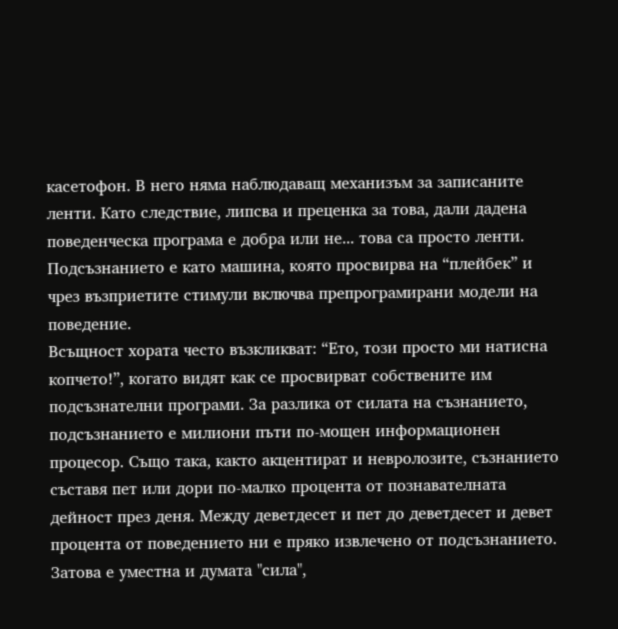касетофон. В него няма наблюдаващ механизъм за записаните ленти. Като следствие, липсва и преценка за това, дали дадена поведенческа програма е добра или не... това са просто ленти. Подсъзнанието е като машина, която просвирва на “плейбек” и чрез възприетите стимули включва препрограмирани модели на поведение.
Всъщност хората често възкликват: “Ето, този просто ми натисна копчето!”, когато видят как се просвирват собствените им подсъзнателни програми. За разлика от силата на съзнанието, подсъзнанието е милиони пъти по-мощен информационен процесор. Също така, както акцентират и невролозите, съзнанието съставя пет или дори по-малко процента от познавателната дейност през деня. Между деветдесет и пет до деветдесет и девет процента от поведението ни е пряко извлечено от подсъзнанието. Затова е уместна и думата "сила",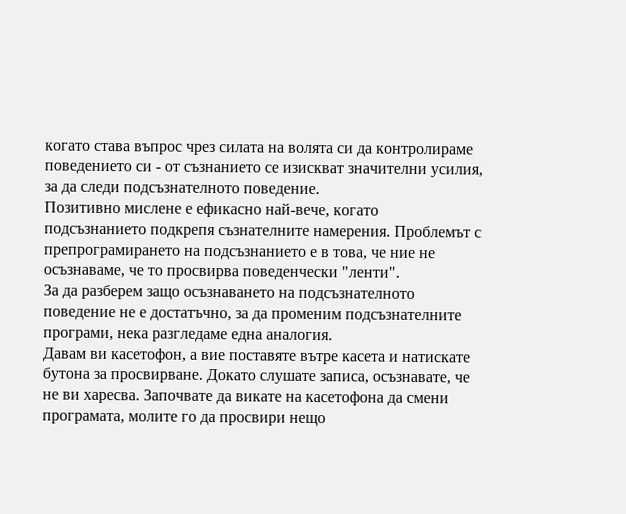когато става въпрос чрез силата на волята си да контролираме поведението си - от съзнанието се изискват значителни усилия, за да следи подсъзнателното поведение.
Позитивно мислене е ефикасно най-вече, когато подсъзнанието подкрепя съзнателните намерения. Проблемът с препрограмирането на подсъзнанието е в това, че ние не осъзнаваме, че то просвирва поведенчески "ленти".
За да разберем защо осъзнаването на подсъзнателното поведение не е достатъчно, за да променим подсъзнателните програми, нека разгледаме една аналогия.
Давам ви касетофон, а вие поставяте вътре касета и натискате бутона за просвирване. Докато слушате записа, осъзнавате, че не ви харесва. Започвате да викате на касетофона да смени програмата, молите го да просвири нещо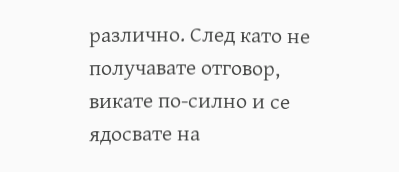различно. След като не получавате отговор, викате по-силно и се ядосвате на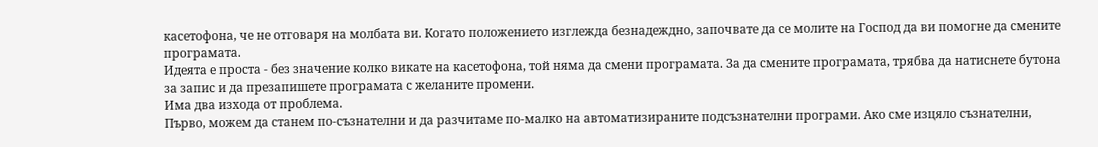касетофона, че не отговаря на молбата ви. Когато положението изглежда безнадеждно, започвате да се молите на Господ да ви помогне да смените програмата.
Идеята е проста - без значение колко викате на касетофона, той няма да смени програмата. За да смените програмата, трябва да натиснете бутона за запис и да презапишете програмата с желаните промени.
Има два изхода от проблема.
Първо, можем да станем по-съзнателни и да разчитаме по-малко на автоматизираните подсъзнателни програми. Ако сме изцяло съзнателни,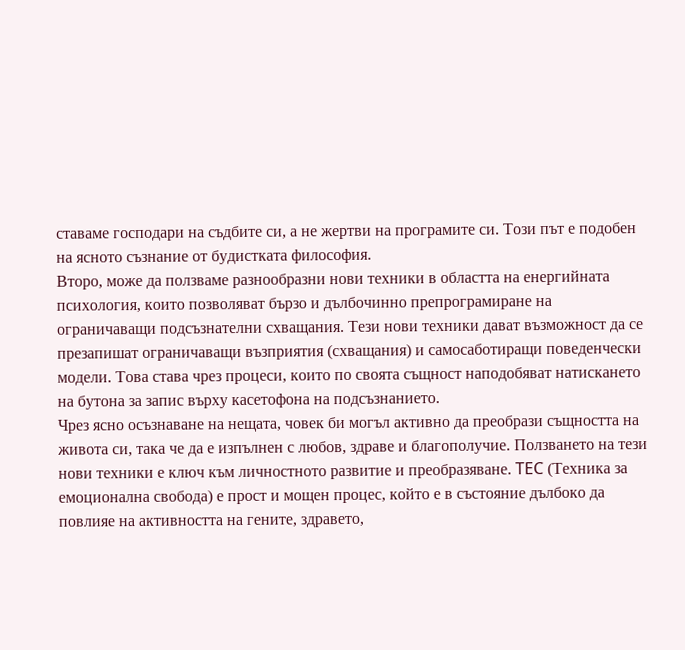ставаме господари на съдбите си, а не жертви на програмите си. Този път е подобен на ясното съзнание от будистката философия.
Второ, може да ползваме разнообразни нови техники в областта на енергийната психология, които позволяват бързо и дълбочинно препрограмиране на ограничаващи подсъзнателни схващания. Тези нови техники дават възможност да се презапишат ограничаващи възприятия (схващания) и самосаботиращи поведенчески модели. Това става чрез процеси, които по своята същност наподобяват натискането на бутона за запис върху касетофона на подсъзнанието.
Чрез ясно осъзнаване на нещата, човек би могъл активно да преобрази същността на живота си, така че да е изпълнен с любов, здраве и благополучие. Ползването на тези нови техники е ключ към личностното развитие и преобразяване. TEC (Техника за емоционална свобода) е прост и мощен процес, който е в състояние дълбоко да повлияе на активността на гените, здравето,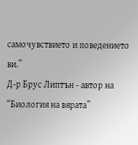самочувствието и поведението ви.”
Д-р Брус Липтън - автор на “Биология на вярата”